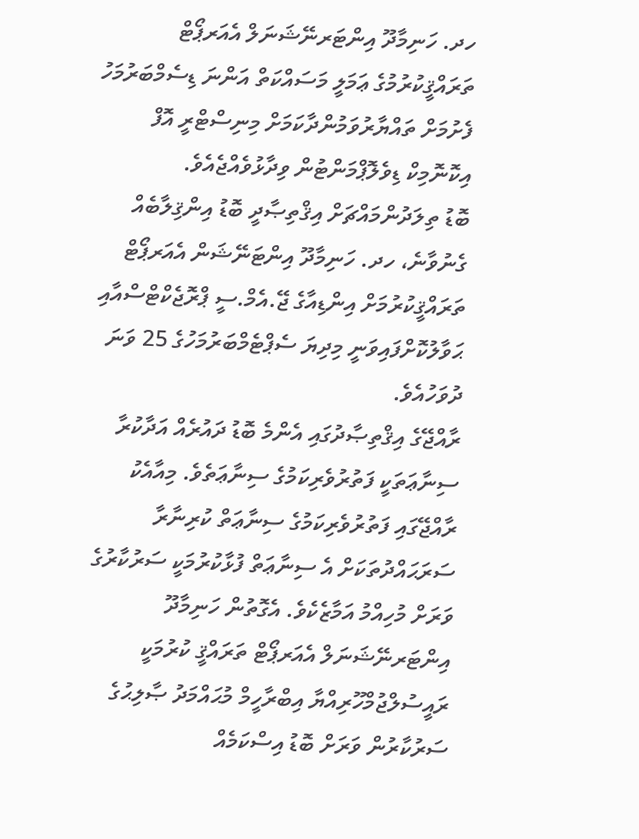ހދ. ހަނިމާދޫ އިންޓަރނޭޝަނަލް އެއަރޕޯޓް ތަރައްޤީކުރުމުގެ ޢަމަލީ މަސައްކަތް އަންނަ ޑިސެމްބަރުމަހު ފެށުމަށް ތައްޔާރުވަމުންދާކަމަށް މިނިސްޓްރީ އޮފް އިކޮނޮމިކް ޑިވެލޮޕްމަންޓުން ވިދާޅުވެއްޖެއެވެ.
ބޮޑު ތިލަދުންމައްޗަށް އިޤްތިޞާދީ ބޮޑު އިންޤިލާބެއް ގެނުވާނެ، ހދ. ހަނިމާދޫ އިންޓަނޭޝަން އެއަރޕޯޓް ތަރައްޤީކުރުމަށް އިންޑިއާގެ ޖޭ.އެމް.ސީ ޕްރޮޖެކްޓްސްއާއި ޙަވާލުކޮށްފައިވަނީ މިދިޔަ ސެޕްޓެމްބަރުމަހުގެ 25 ވަނަ ދުވަހުއެވެ.
ރާއްޖޭގެ އިޤްތިޞާދުގައި އެންމެ ބޮޑު ދައުރެއް އަދާކުރާ ސިނާޢަތަކީ ފަތުރުވެރިކަމުގެ ސިނާޢަތެވެ. މިއާއެކު ރާއްޖޭގައި ފަތުރުވެރިކަމުގެ ސިނާޢަތް ކުރިނާރާ ސަރަޙައްދުތަކަށް އެ ސިނާޢަތް ފުޅާކުރުމަކީ ސަރުކާރުގެ ވަރަށް މުހިއްމު އަމާޒެކެވެ. އެގޮތުން ހަނިމާދޫ އިންޓަރނޭޝަނަލް އެއަރޕޯޓް ތަރައްޤީ ކުރުމަކީ ރައީސުލްޖުމްހޫރިއްޔާ އިބްރާހީމް މުޙައްމަދު ޞާލިޙުގެ ސަރުކާރުން ވަރަށް ބޮޑު އިސްކަމެއް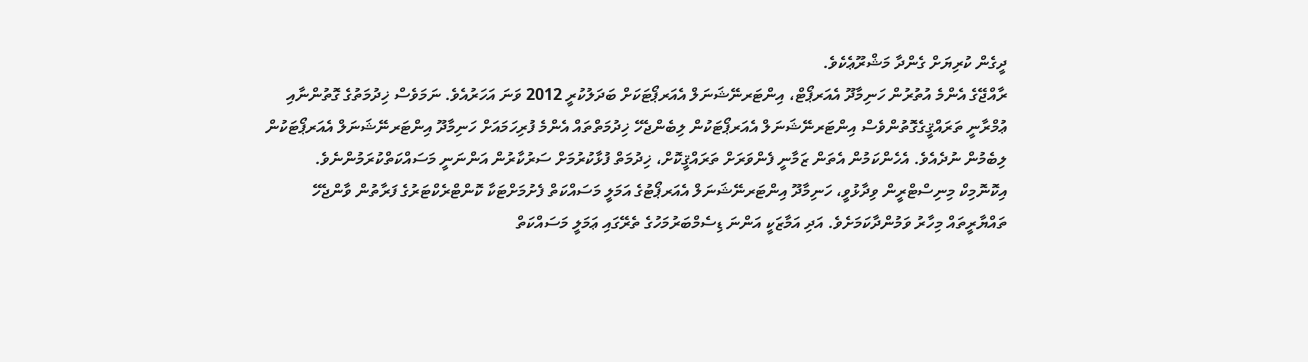ދީގެން ކުރިޔަށް ގެންދާ މަޝްރޫޢެކެވެ.
ރާއްޖޭގެ އެންމެ އުތުރުން ހަނިމާދޫ އެއަރޕޯޓް، އިންޓަރނޭޝަނަލް އެއަރޕޯޓަކަށް ބަދަލުކުރީ 2012 ވަނަ އަހަރުއެވެ. ނަމަވެސް ޚިދުމަތުގެ ގޮތުންނާއި ޢުމްރާނީ ތަރައްޤީގެގޮތުންވެސް އިންޓަރނޭޝަނަލް އެއަރޕޯޓަކުން ލިބެންޖެހޭ ޚިދުމަތްތައް އެންމެ ފުރިހަމައަށް ހަނިމާދޫ އިންޓަރނޭޝަނަލް އެއަރޕޯޓަކުން ލިބެމުން ނުދެއެވެ. އެހެންކަމުން އެތަން ޒަމާނީ ފެންވަރަށް ތަރައްޤީކޮށް، ޚިދުމަތް ފުޅާކުރުމަށް ސަރުކާރުން އަންނަނީ މަސައްކަތްކުރަމުންނެވެ.
އިކޮނޮމިކް މިނިސްޓްރީން ވިދާޅުވީ، ހަނިމާދޫ އިންޓަރނޭޝަނަލް އެއަރޕޯޓުގެ އަމަލީ މަސައްކަތް ފެށުމަށްޓަކާ ކޮންޓްރެކްޓަރުގެ ފަރާތުން ވާންޖެހޭ ތައްޔާރީތައް މިހާރު ވަމުންދާކަމަށެވެ. އަދި އަމާޒަކީ އަންނަ ޑިސެމްބަރުމަހުގެ ތެރޭގައި ޢަމަލީ މަސައްކަތް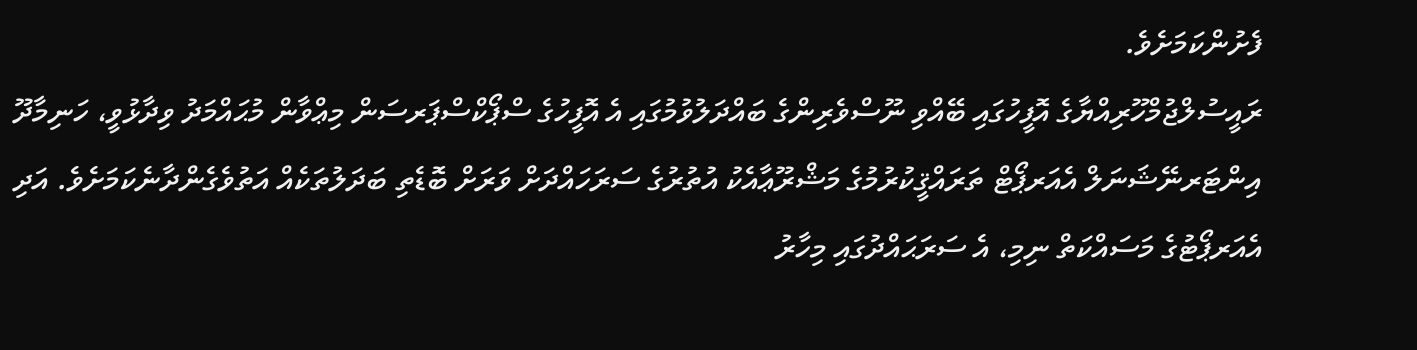ފެށުންކަމަށެވެ.
ރައީސުލްޖުމްހޫރިއްޔާގެ އޮފީހުގައި ބޭއްވި ނޫސްވެރިންގެ ބައްދަލުވުމުގައި އެ އޮފީހުގެ ސްޕޯކްސްޕަރސަން މިޢްވާން މުޙައްމަދު ވިދާޅުވީ، ހަނިމާދޫ އިންޓަރނޭޝަނަލް އެއަރޕޯޓް ތަރައްޤީކުރުމުގެ މަޝްރޫޢާއެކު އުތުރުގެ ސަރަހައްދަށް ވަރަށް ބޮޑެތި ބަދަލުތަކެއް އަތުވެގެންދާނެކަމަށެވެ. އަދި އެއަރޕޯޓުގެ މަސައްކަތް ނިމި، އެ ސަރަޙައްދުގައި މިހާރު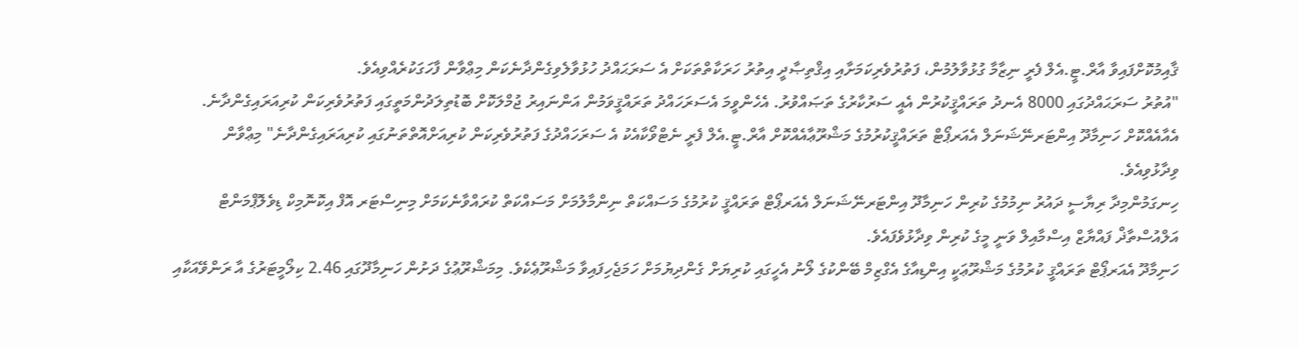ޤާއިމުކޮށްފައިވާ އާރް.ޓީ.އެލް ފެރީ ނިޒާމާ ގުޅުވާލުމުން، ފަތުރުވެރިކަމަށާއި އިޤްތިޞާދީ އިތުރު ހަރަކާތްތަކަށް އެ ސަރަޙައްދު ހުޅުވާލެވިގެންދާނެކަން މިޢްވާން ފާހަގަކުރެއްވިއެވެ.
"އުތުރު ސަރަޙައްދުގައި 8000 އެނދު ތަރައްޤީކުރުން އެއީ ސަރުކާރުގެ ތަޞައްވުރު. އެހެންވީމަ އެސަރަހައްދު ތަރައްޤީވަމުން އަންނައިރު ޖުމްލަކޮށް ބޮޑުތިލަދުންމަތީގައި ފަތުރުވެރިކަން ކުރިއަރައިގެންދާނެ. އެއާއެއްކޮށް ހަނިމާދޫ އިންޓަރނޭޝަނަލް އެއަރޕޯޓް ތަރައްޤީކުރުމުގެ މަޝްރޫޢާއެއްކޮށް އާރް.ޓީ.އެލް ފެރީ ނެޓްވޯކާއެކު އެ ސަރަހައްދުގެ ފަތުރުވެރިކަން ކުރިއަށްއޮތްތަނުގައި ކުރިއަރައިގެންދާނެ" މިޢްވާން ވިދާޅުވިއެވެ.
ހިނގަމުންމިދާ ރިޔާސީ ދައުރު ނިމުމުގެ ކުރިން ހަނިމާދޫ އިންޓަރނޭޝަނަލް އެއަރޕޯޓް ތަރައްޤީ ކުރުމުގެ މަސައްކަތް ނިންމާލުމަށް މަސައްކަތް ކުރައްވާނެކަމަށް މިނިސްޓަރ އޮފް އިކޮނޮމިކް ޑިވެލޮޕްމަންޓް އަލްއުސްތާޛް ފައްޔާޒް އިސްމާއިލް ވަނީ މީގެ ކުރިން ވިދާޅުވެފައެވެ.
ހަނިމާދޫ އެއަރޕޯޓް ތަރައްޤީ ކުރުމުގެ މަޝްރޫޢަކީ އިންޑިއާގެ އެގްޒިމް ބޭންކުގެ ލޯނު އެހީގައި ކުރިޔަށް ގެންދިޔުމަށް ހަމަޖެހިފައިވާ މަޝްރޫޢެކެވެ. މިމަޝްރޫޢުގެ ދަށުން ހަނިމާދޫގައި 2.46 ކިލޯމީޓަރުގެ އާ ރަންވޭއަކާއި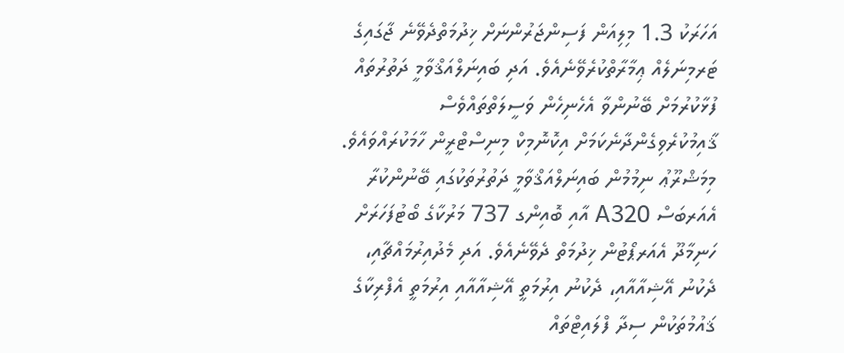އަހަރަކު 1.3 މިލިއަން ފަސިންޖަރުންނަށް ޚިދުމަތްދެވޭނެ ޖާގައިގެ ޓަރމިނަލެއް ޢިމާރާތްކުރެވޭނެއެވެ. އަދި ބައިނަލްއަޤްވާމީ ދަތުރުތައް ފުޅާކުރުމަށް ބޭނުންވާ އެހެނިހެން ވަސީލަތްތައްވެސް ޤާއިމުކުރެވިގެންދާނެކަމަށް އިކޮނޮމިކް މިނިސްޓްރީން ހާމަކުރައްވައެވެ.
މިމަޝްރޫޢު ނިމުމުން ބައިނަލްއަޤްވާމީ ދަތުރުތަކުގައި ބޭނުންކުރާ އެއަރބަސް A320 އާއި ބޮއިންގ 737 މަރުކާގެ ބޯޓުފަހަރަށް ހަނިމާދޫ އެއަރޕޯޓުން ޚިދުމަތް ދެވޭނެއެވެ. އަދި މެދުއިރުމައްޗާއި، ދެކުނު އޭޝިއާއާއި، ދެކުނު އިރުމަތީ އޭޝިއާއާއި އިރުމަތީ އެފްރިކާގެ ޤައުމުތަކުން ސިދާ ފްލައިޓްތައް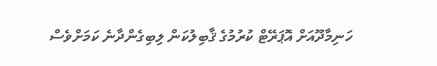ހަނިމާދޫއަށް އޮޕަރޭޓް ކުރުމުގެ ޤާބިލުކަން ލިބިގެންދާނެ ކަމަށްވެސް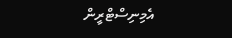އެމިނިސްޓްރީން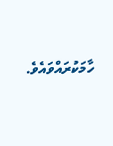ހާމަކުރައްވައެވެ.